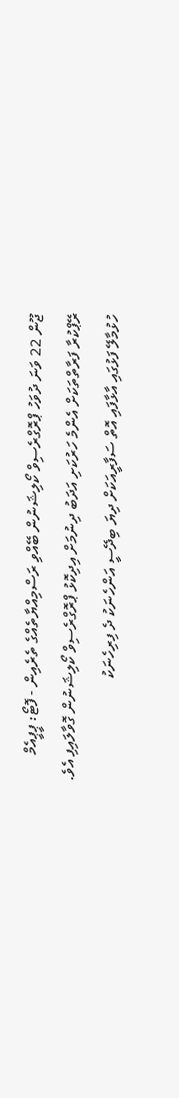ޖޫން 22 ވަނަ ދުވަހު ޕްރޮގްރެސިވް ކޯލިޝަނުން ބޭއްވި ރަސްމިއްޔާތެއްގެ ތެރެއިން - ފޮޓޯ: ޕީޕީއެމް
ރޭޕްކުރާ ފަރާތްތަކަށް އެންމެ ހަރުކަށި އަދަބު ދިނުމަށް އިދިކޮޅު ޕްރޮގްރެސިވް ކޯލިޝަނުން ގޮވާލައިފި އެވެ.
ހުޅުމާލޭ ފަޅުގައި އާޅާފައި އޮތް ސަފާރީއަކަށް ދިޔަ ބިދޭސީ އަންހެނަކު ދެ ފިރިހެނަކު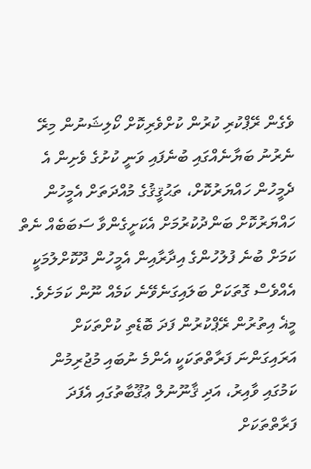ވެގެން ރޭޕްކުރި ކުރުން ކުށްވެރިކޮށް ކޯލިޝަނުން މިރޭ ނެރުނު ބަޔާނެއްގައި ބުނެފައި ވަނީ ކުށުގެ ވެށިން އެ ދެމީހުން ހައްޔަރުކޮށް، ތަޙުޤީޤުގެ މުއްދަތަށް އެމީހުން ހައްޔަރުކޮށް ބަންދުކުރުމަށް އެކަށީގެންވާ ސަބަބެއް ނެތް ކަމަށް ބުނެ ފުލުހުންގެ އިދާރާއިން އެމީހުން ދޫކޮށްލުމަކީ އެއްވެސް ގޮތަކަށް ބަލައިގަނެވޭނެ ކަމެއް ނޫން ކަމަށެވެ.
މީޣެ އިތުރުން ރޭޕްކުރުން ފަދަ ބޮޑެތި ކުށްތަކަށް އަރައިގަންނަ ފަރާތްތަކަކީ އެންމެ ނުބައި މުޖުރިމުން ކަމުގައި ވާއިރު، އަދި ޤާނޫނުލް ޢުޤޫބާތުގައި އެފަދަ ފަރާތްތަކަށް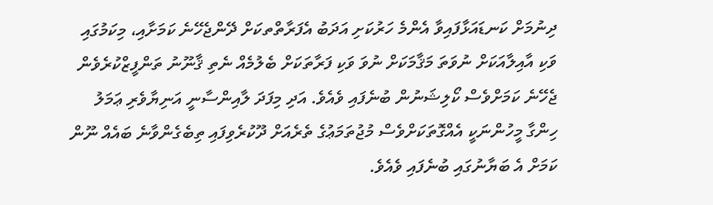ދިނުމަށް ކަނޑައަޅާފައިވާ އެންމެ ހަރުކަށި އަދަބު އެފަރާތްތކަށް ދޭންޖެހޭނެ ކަމަށާއި، މިކަމުގައި ވަކި އާއިލާއަކަށް ނުވަތަ މަޤާމަކަށް ނުވަ ވަކި ފަރާތަކަށް ބެލުމެއް ނެތި ޤާނޫނު ތަންފީޒްކުރެވެން ޖެހޭނެ ކަމަށްވެސް ކޯލިޝަނުން ބުނެފައި ވެއެވެ. އަދި މިފަދަ ލާއިންސާނީ އަނިޔާވެރި ޢަމަލު ހިންގާ މީހުންނަކީ އެއްގޮތަކަށްވެސް މުޖުތަމަޢުގެ ތެރެއަށް ދޫކުރެވިފައި ތިބެގެންވާނެ ބައެއް ނޫން ކަމަށް އެ ބަޔާނުގައި ބުނެފައި ވެއެވެ.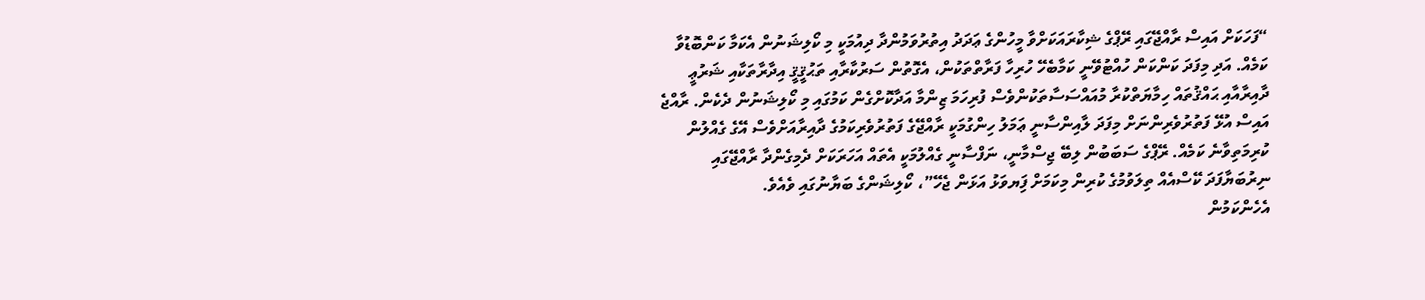“ފަހަކަށް އައިސް ރާއްޖޭގައި ރޭޕްގެ ޝިކާރައަކަށްވާ މީހުންގެ ޢަދަދު އިތުރުވަމުންދާ ދިއުމަކީ މި ކޯލިޝަނުން އެކަމާ ކަންބޮޑުވާ ކަމެއް. އަދި މިފަދަ ކަންކަން ހުއްޓުވޭނީ ކަމާބެހޭ ހުރިހާ ފަރާތްތަކުން، އެގޮތުން ސަރުކާރާއި ތަޙުޤީޤީ އިދާރާތަކާއި ޝަރުޢީ ދާއިރާއާއި ޙައްޤުތައް ހިމާޔަތްކުރާ މުއައްސަސާތަކުންވެސް ފުރިހަމަ ޒިންމާ އަދާކޮށްގެން ކަމުގައި މި ކޯލިޝަނުން ދެކެން. ރާއްޖެ އައިސް އުޅޭ ފަތުރުވެރިންނަށް މިފަދަ ލާއިންސާނީ ޢަމަލު ހިންގުމަކީ ރާއްޖޭގެ ފަތުރުވެރިކަމުގެ ދާއިރާއަށްވެސް އޭގެ ގެއްލުން ކުރިމަތިވާނެ ކަމެއް. ރޭޕްގެ ސަބަބުން ލިބޭ ޖިސްމާނީ، ނަފްސާނީ ގެއްލުމަކީ އެތައް އަހަރަކަށް ދެމިގެންދާ ރާއްޖޭގައި ނިރުބަޔާފަދަ ކޭސްއެއް ތިލަވުމުގެ ކުރިން މިކަމަށް ފިަޔވަޅު އަޅަން ޖެހޭ”، ކޯލިޝަންގެ ބަޔާނުގައި ވެއެވެ.
އެހެންކަމުން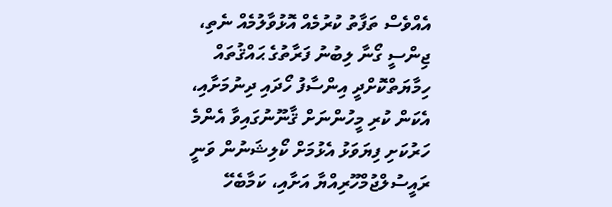އެއްވެސް ތަފާތު ކުރުމެއް އޮޅުވާލުމެއް ނެތި، ޖިންސީ ގޯނާ ލިބުނު ފަރާތުގެ ޙައްޤުތައް ހިމާޔަތްކޮށްދީ އިންސާފު ހޯދައި ދިނުމަށާއި، އެކަން ކުރި މީހުންނަށް ޤާނޫނުގައިވާ އެންމެ ހަރުކަށި ފިޔަވަޅު އެޅުމަށް ކޯލިޝަނުން ވަނީ ރައީސުލްޖުމްހޫރިއްޔާ އަށާއި، ކަމާބެހޭ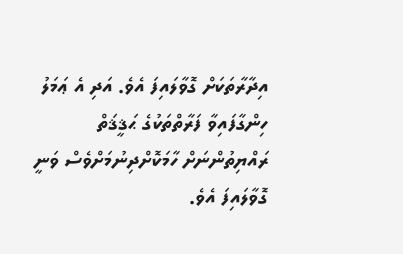އިދާރާތަކަށް ގޮވާލައިފަ އެވެ. އަދި އެ ޢަމަލު ހިންގާފައިވާ ފަރާތްތަކުގެ ޙަޤީޤަތް ރައްޔިތުންނަށް ހާމަކޮށްދިނުމަށްވެސް ވަނީ ގޮވާލައިފަ އެވެ.